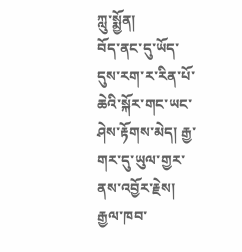ཀླུ་སྨྱོན།
བོད་ནང་དུ་ཡོད་དུས་རག་ར་རིན་པོ་ཆེའི་སྐོར་གང་ཡང་ཤེས་རྟོགས་མེད། རྒྱ་གར་དུ་ཡུལ་གྱར་ནས་འབྱོར་རྗེས། རྒྱལ་ཁབ་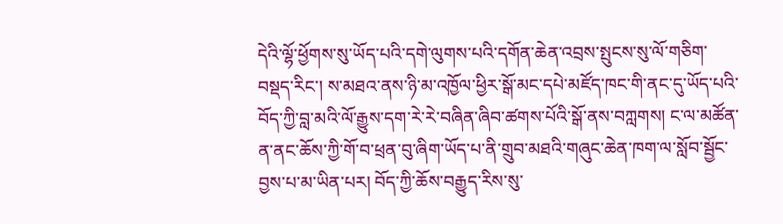དེའི་ལྷོ་ཕྱོགས་སུ་ཡོད་པའི་དགེ་ལུགས་པའི་དགོན་ཆེན་འབྲས་སྤུངས་སུ་ལོ་གཅིག་བསྡད་རིང་། ས་མཐའ་ནས་ཉི་མ་འཁྱོལ་ཕྱིར་སྒོ་མང་དཔེ་མཛོད་ཁང་གི་ནང་དུ་ཡོད་པའི་བོད་ཀྱི་བླ་མའི་ལོ་རྒྱུས་དག་རེ་རེ་བཞིན་ཞིབ་ཚགས་པོའི་སྒོ་ནས་བཀླགས། ང་ལ་མཚོན་ན་ནང་ཆོས་ཀྱི་གོ་བ་ཕྲན་བུ་ཞིག་ཡོད་པ་ནི་གྲུབ་མཐའི་གཞུང་ཆེན་ཁག་ལ་སློབ་སྦྱོང་བྱས་པ་མ་ཡིན་པར། བོད་ཀྱི་ཆོས་བརྒྱུད་རིས་སུ་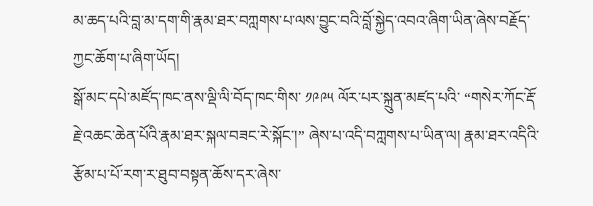མ་ཆད་པའི་བླ་མ་དག་གི་རྣམ་ཐར་བཀླགས་པ་ལས་བྱུང་བའི་བློ་སྐྱེད་འབའ་ཞིག་ཡིན་ཞེས་བརྗོད་ཀྱང་ཆོག་པ་ཞིག་ཡོད།
སྒོ་མང་དཔེ་མཛོད་ཁང་ནས་ལྡི་ལི་བོད་ཁང་གིས་ ༡༩༩༥ ལོར་པར་སྐྲུན་མཛད་པའི་ “གསེར་ཀོང་རྡོ་རྗེ་འཆང་ཆེན་པོའི་རྣམ་ཐར་སྐལ་བཟང་རེ་སྐོང་།” ཞེས་པ་འདི་བཀླགས་པ་ཡིན་ལ། རྣམ་ཐར་འདིའི་རྩོམ་པ་པོ་རག་ར་ཐུབ་བསྟན་ཆོས་དར་ཞེས་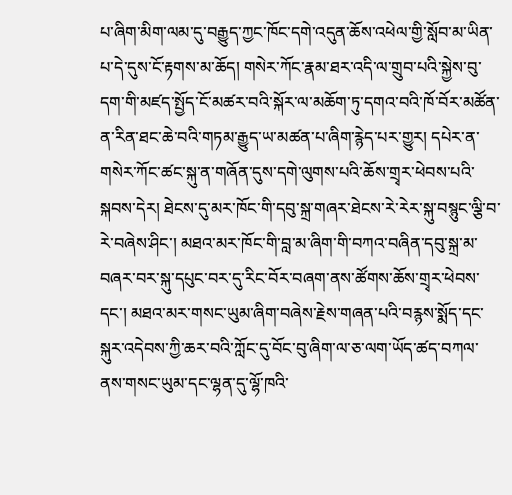པ་ཞིག་མིག་ལམ་དུ་བརྒྱུད་ཀྱང་ཁོང་དགེ་འདུན་ཆོས་འཕེལ་གྱི་སློབ་མ་ཡིན་པ་དེ་དུས་ངོ་རྟགས་མ་ཆོད། གསེར་ཀོང་རྣམ་ཐར་འདི་ལ་གྲུབ་པའི་སྐྱེས་བུ་དག་གི་མཛད་སྤྱོད་ངོ་མཚར་བའི་སྐོར་ལ་མཆོག་ཏུ་དགའ་བའི་ཁོ་བོར་མཚོན་ན་རིན་ཐང་ཆེ་བའི་གཏམ་རྒྱུད་ཡ་མཚན་པ་ཞིག་རྙེད་པར་གྱུར། དཔེར་ན་གསེར་ཀོང་ཚང་སྐུ་ན་གཞོན་དུས་དགེ་ལུགས་པའི་ཆོས་གྲྭར་ཕེབས་པའི་སྐབས་དེར། ཐེངས་དུ་མར་ཁོང་གི་དབུ་སྐྲ་གཞར་ཐེངས་རེ་རེར་སྐུ་བསྙུང་ལྕི་བ་རེ་བཞེས་ཤིང་། མཐའ་མར་ཁོང་གི་བླ་མ་ཞིག་གི་བཀའ་བཞིན་དབུ་སྐྲ་མ་བཞར་བར་སྐུ་དཔུང་བར་དུ་རིང་བོར་བཞག་ནས་ཚོགས་ཆོས་གྲྭར་ཕེབས་དང་། མཐའ་མར་གསང་ཡུམ་ཞིག་བཞེས་རྗེས་གཞན་པའི་བརྙས་སྨོད་དང་སྐུར་འདེབས་ཀྱི་ཆར་བའི་ཀློང་དུ་བོང་བུ་ཞིག་ལ་ཅ་ལག་ཡོད་ཚད་བཀལ་ནས་གསང་ཡུམ་དང་ལྷན་དུ་ལྷོ་ཁའི་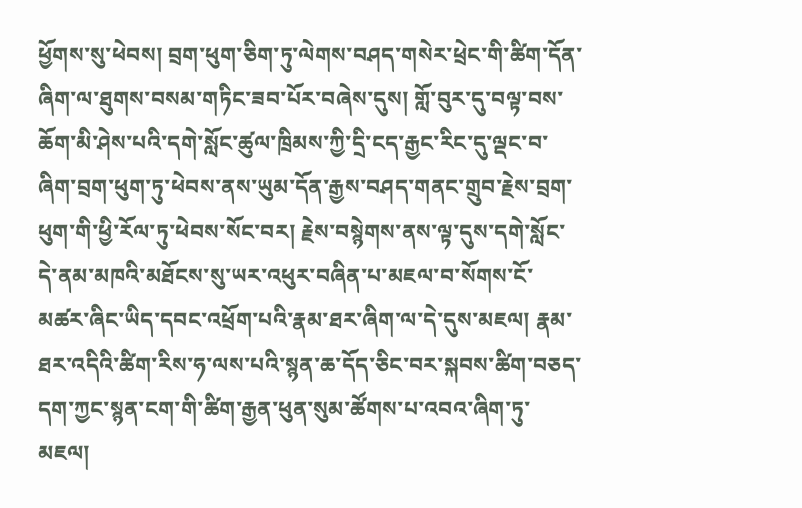ཕྱོགས་སུ་ཕེབས། བྲག་ཕུག་ཅིག་ཏུ་ལེགས་བཤད་གསེར་ཕྲེང་གི་ཚིག་དོན་ཞིག་ལ་ཐུགས་བསམ་གཏིང་ཟབ་པོར་བཞེས་དུས། གློ་བུར་དུ་བལྟ་བས་ཆོག་མི་ཤེས་པའི་དགེ་སློང་ཚུལ་ཁྲིམས་ཀྱི་དྲི་ངད་རྒྱང་རིང་དུ་ལྡང་བ་ཞིག་བྲག་ཕུག་ཏུ་ཕེབས་ནས་ཡུམ་དོན་རྒྱས་བཤད་གནང་གྲུབ་རྗེས་བྲག་ཕུག་གི་ཕྱི་རོལ་ཏུ་ཕེབས་སོང་བར། རྗེས་བསྙེགས་ནས་ལྟ་དུས་དགེ་སློང་དེ་ནམ་མཁའི་མཐོངས་སུ་ཡར་འཕུར་བཞིན་པ་མཇལ་བ་སོགས་ངོ་མཚར་ཞིང་ཡིད་དབང་འཕྲོག་པའི་རྣམ་ཐར་ཞིག་ལ་དེ་དུས་མཇལ། རྣམ་ཐར་འདིའི་ཚིག་རིས་ཧ་ལས་པའི་སྙན་ཆ་དོད་ཅིང་བར་སྐབས་ཚིག་བཅད་དག་ཀྱང་སྙན་ངག་གི་ཚིག་རྒྱན་ཕུན་སུམ་ཚོགས་པ་འབའ་ཞིག་ཏུ་མཇལ།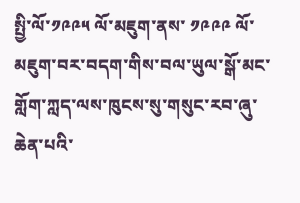སྤྱི་ལོ་༡༩༩༥ ལོ་མཇུག་ནས་ ༡༩༩༩ ལོ་མཇུག་བར་བདག་གིས་བལ་ཡུལ་སྒོ་མང་གློག་ཀླད་ལས་ཁུངས་སུ་གསུང་རབ་ཞུ་ཆེན་པའི་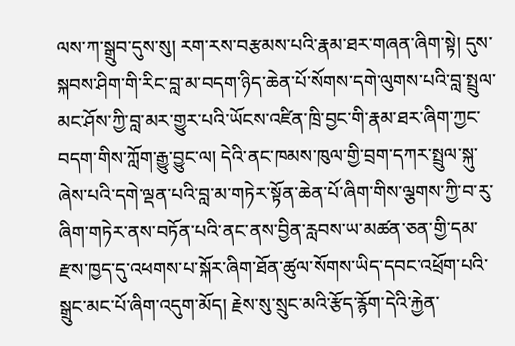ལས་ཀ་སྒྲུབ་དུས་སུ། རག་རས་བརྩམས་པའི་རྣམ་ཐར་གཞན་ཞིག་སྟེ། དུས་སྐབས་ཤིག་གི་རིང་བླ་མ་བདག་ཉིད་ཆེན་པོ་སོགས་དགེ་ལུགས་པའི་བླ་སྤྲུལ་མང་ཤོས་ཀྱི་བླ་མར་གྱུར་པའི་ཡོངས་འཛིན་ཁྲི་བྱང་གི་རྣམ་ཐར་ཞིག་ཀྱང་བདག་གིས་ཀློག་རྒྱུ་བྱུང་ལ། དེའི་ནང་ཁམས་ཁུལ་གྱི་བྲག་དཀར་སྤྲུལ་སྐུ་ཞེས་པའི་དགེ་ལྡན་པའི་བླ་མ་གཏེར་སྟོན་ཆེན་པོ་ཞིག་གིས་ལྕགས་ཀྱི་བ་རུ་ཞིག་གཏེར་ནས་བཏོན་པའི་ནང་ནས་བྱིན་རླབས་ཡ་མཚན་ཅན་གྱི་དམ་རྫས་ཁྱད་དུ་འཕགས་པ་སྐོར་ཞིག་ཐོན་ཚུལ་སོགས་ཡིད་དབང་འཕྲོག་པའི་སྒྲུང་མང་པོ་ཞིག་འདུག་མོད། རྗེས་སུ་སྲུང་མའི་རྩོད་རྙོག་དེའི་རྐྱེན་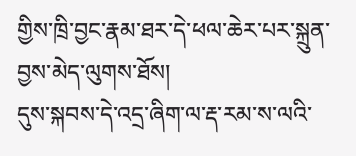གྱིས་ཁྲི་བྱང་རྣམ་ཐར་དེ་ཕལ་ཆེར་པར་སྐྲུན་བྱས་མེད་ལུགས་ཐོས།
དུས་སྐབས་དེ་འདྲ་ཞིག་ལ་རྡ་རམ་ས་ལའི་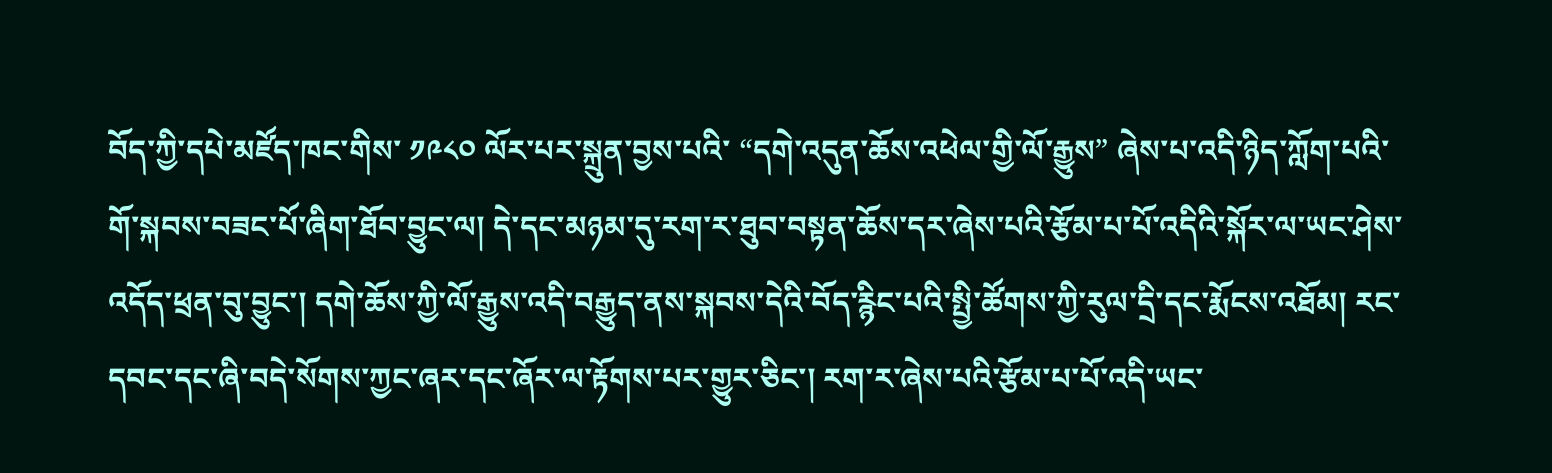བོད་ཀྱི་དཔེ་མཛོད་ཁང་གིས་ ༡༩༨༠ ལོར་པར་སྐྲུན་བྱས་པའི་ “དགེ་འདུན་ཆོས་འཕེལ་གྱི་ལོ་རྒྱུས” ཞེས་པ་འདི་ཉིད་ཀློག་པའི་གོ་སྐབས་བཟང་པོ་ཞིག་ཐོབ་བྱུང་ལ། དེ་དང་མཉམ་དུ་རག་ར་ཐུབ་བསྟན་ཆོས་དར་ཞེས་པའི་རྩོམ་པ་པོ་འདིའི་སྐོར་ལ་ཡང་ཤེས་འདོད་ཕྲན་བུ་བྱུང་། དགེ་ཆོས་ཀྱི་ལོ་རྒྱུས་འདི་བརྒྱུད་ནས་སྐབས་དེའི་བོད་རྙིང་པའི་སྤྱི་ཚོགས་ཀྱི་རུལ་དྲི་དང་རྨོངས་འཐོམ། རང་དབང་དང་ཞི་བདེ་སོགས་ཀྱང་ཞར་དང་ཞོར་ལ་རྟོགས་པར་གྱུར་ཅིང་། རག་ར་ཞེས་པའི་རྩོམ་པ་པོ་འདི་ཡང་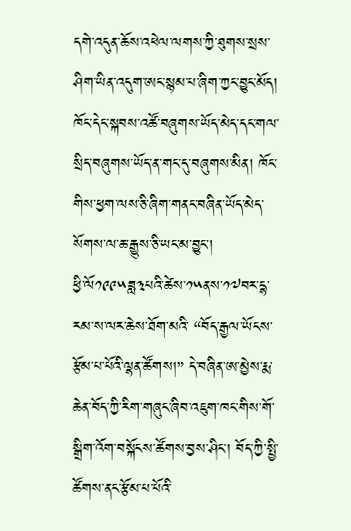དགེ་འདུན་ཆོས་འཕེལ་ལགས་ཀྱི་ཐུགས་སྲས་ཤིག་ཡིན་འདུག་ཨང་སྙམ་པ་ཞིག་ཀྱང་བྱུང་མོད། ཁོང་དེང་སྐབས་འཚོ་བཞུགས་ཡོད་མེད་དང་གལ་སྲིད་བཞུགས་ཡོད་ན་གང་དུ་བཞུགས་མིན། ཁོང་གིས་ཕྱག་ལས་ཅི་ཞིག་གནང་བཞིན་ཡོད་མེད་སོགས་ལ་ཆ་རྒྱུས་ཅི་ཡང་མ་བྱུང་།
ཕྱི་ལོ༡༩༩༥ཟླ༣པའི་ཚེས་༡༥ནས་༡༧བར་དྷ་རམ་ས་ལར་ཆེས་ཐོག་མའི་ “བོད་རྒྱལ་ཡོངས་རྩོམ་པ་པོའི་ལྷན་ཚོགས།” དེ་བཞིན་ཨ་མྱེས་རྨ་ཆེན་བོད་ཀྱི་རིག་གཞུང་ཞིབ་འཇུག་ཁང་གིས་གོ་སྒྲིག་འོག་བསྐོངས་ཚོགས་བྱས་ཤིང་། བོད་ཀྱི་སྤྱི་ཚོགས་ནང་རྩོམ་པ་པོའི་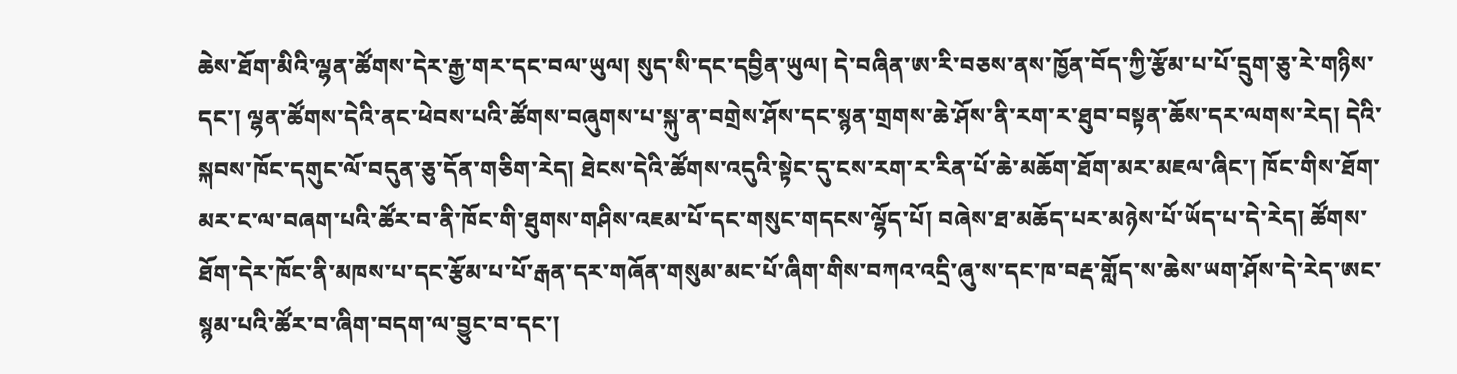ཆེས་ཐོག་མིའི་ལྷན་ཚོགས་དེར་རྒྱ་གར་དང་བལ་ཡུལ། སུད་སི་དང་དབྱིན་ཡུལ། དེ་བཞིན་ཨ་རི་བཅས་ནས་ཁྱོན་བོད་ཀྱི་རྩོམ་པ་པོ་དྲུག་ཅུ་རེ་གཉིས་དང་། ལྷན་ཚོགས་དེའི་ནང་ཕེབས་པའི་ཚོགས་བཞུགས་པ་སྐུ་ན་བགྲེས་ཤོས་དང་སྙན་གྲགས་ཆེ་ཤོས་ནི་རག་ར་ཐུབ་བསྟན་ཆོས་དར་ལགས་རེད། དེའི་སྐབས་ཁོང་དགུང་ལོ་བདུན་ཅུ་དོན་གཅིག་རེད། ཐེངས་དེའི་ཚོགས་འདུའི་སྟེང་དུ་ངས་རག་ར་རིན་པོ་ཆེ་མཆོག་ཐོག་མར་མཇལ་ཞིང་། ཁོང་གིས་ཐོག་མར་ང་ལ་བཞག་པའི་ཚོར་བ་ནི་ཁོང་གི་ཐུགས་གཤིས་འཇམ་པོ་དང་གསུང་གདངས་ལྷོད་པོ། བཞེས་ཐ་མཆོད་པར་མཉེས་པོ་ཡོད་པ་དེ་རེད། ཚོགས་ཐོག་དེར་ཁོང་ནི་མཁས་པ་དང་རྩོམ་པ་པོ་རྒན་དར་གཞོན་གསུམ་མང་པོ་ཞིག་གིས་བཀའ་འདྲི་ཞུ་ས་དང་ཁ་བརྡ་གློད་ས་ཆེས་ཡག་ཤོས་དེ་རེད་ཨང་སྙམ་པའི་ཚོར་བ་ཞིག་བདག་ལ་བྱུང་བ་དང་།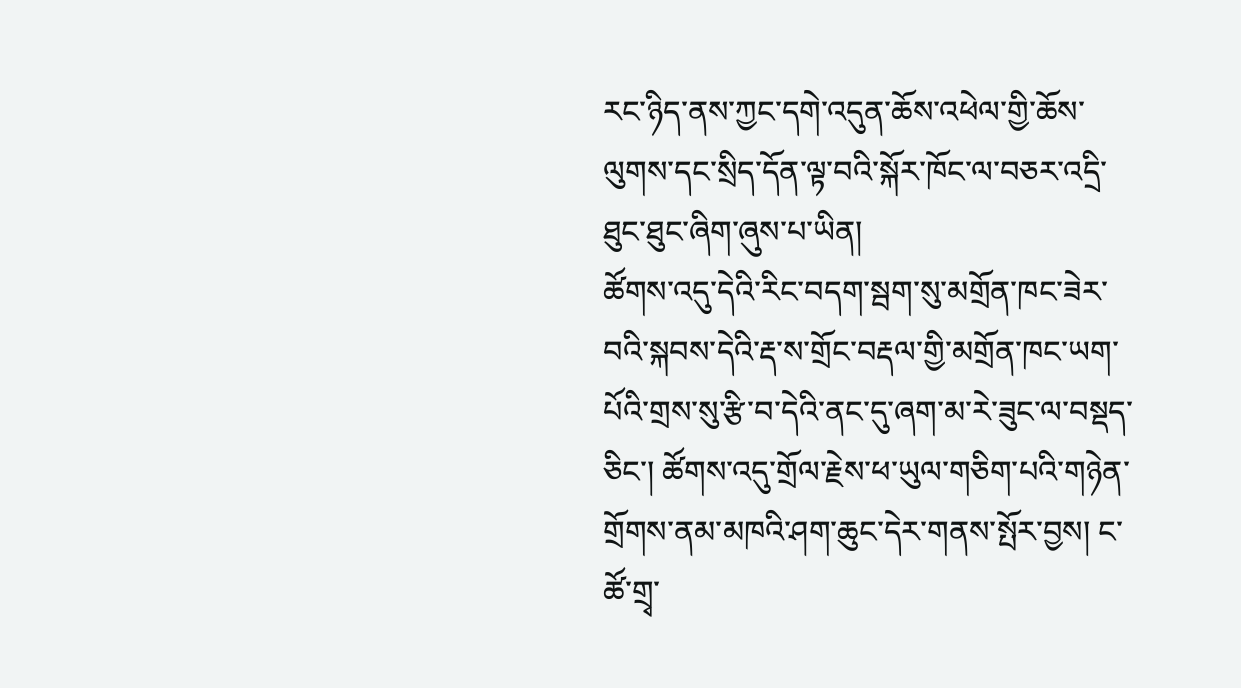རང་ཉིད་ནས་ཀྱང་དགེ་འདུན་ཆོས་འཕེལ་གྱི་ཆོས་ལུགས་དང་སྲིད་དོན་ལྟ་བའི་སྐོར་ཁོང་ལ་བཅར་འདྲི་ཐུང་ཐུང་ཞིག་ཞུས་པ་ཡིན།
ཚོགས་འདུ་དེའི་རིང་བདག་སྦག་སུ་མགྲོན་ཁང་ཟེར་བའི་སྐབས་དེའི་རྡ་ས་གྲོང་བརྡལ་གྱི་མགྲོན་ཁང་ཡག་པོའི་གྲས་སུ་རྩི་བ་དེའི་ནང་དུ་ཞག་མ་རེ་ཟུང་ལ་བསྡད་ཅིང་། ཚོགས་འདུ་གྲོལ་རྗེས་ཕ་ཡུལ་གཅིག་པའི་གཉེན་གྲོགས་ནམ་མཁའི་ཤག་ཆུང་དེར་གནས་སྤོར་བྱས། ང་ཚོ་གྲྭ་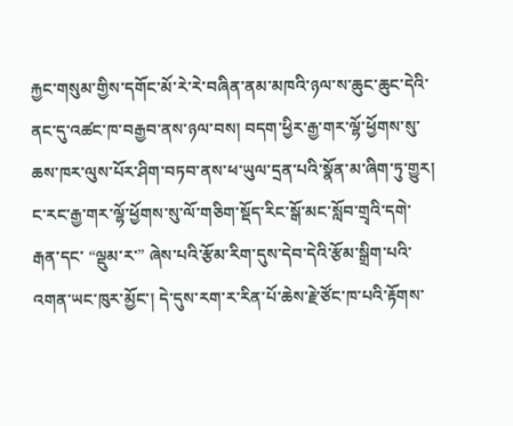རྐྱང་གསུམ་གྱིས་དགོང་མོ་རེ་རེ་བཞིན་ནམ་མཁའི་ཉལ་ས་ཆུང་ཆུང་དེའི་ནང་དུ་འཚང་ཁ་བརྒྱབ་ནས་ཉལ་བས། བདག་ཕྱིར་རྒྱ་གར་ལྷོ་ཕྱོགས་སུ་ཆས་ཁར་ལུས་པོར་ཤིག་བཏབ་ནས་ཕ་ཡུལ་དྲན་པའི་སྣོན་མ་ཞིག་ཏུ་གྱུར།
ང་རང་རྒྱ་གར་ལྷོ་ཕྱོགས་སུ་ལོ་གཅིག་སྡོད་རིང་སྒོ་མང་སློབ་གྲྭའི་དགེ་རྒན་དང་ “ལྡུམ་ར་” ཞེས་པའི་རྩོམ་རིག་དུས་དེབ་དེའི་རྩོམ་སྒྲིག་པའི་འགན་ཡང་ཁུར་མྱོང་། དེ་དུས་རག་ར་རིན་པོ་ཆེས་རྗེ་ཙོང་ཁ་པའི་རྟོགས་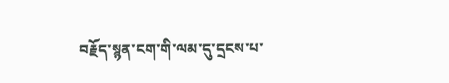བརྗོད་སྙན་ངག་གི་ལམ་དུ་དྲངས་པ་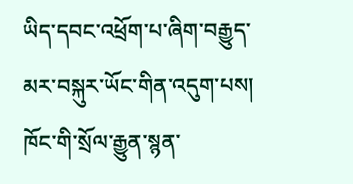ཡིད་དབང་འཕྲོག་པ་ཞིག་བརྒྱུད་མར་བསྐུར་ཡོང་གིན་འདུག་པས། ཁོང་གི་སྲོལ་རྒྱུན་སྙན་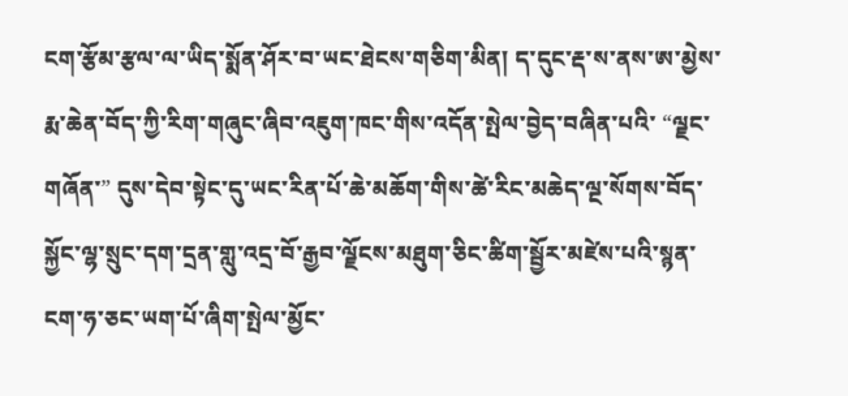ངག་རྩོམ་རྩལ་ལ་ཡིད་སྨོན་ཤོར་བ་ཡང་ཐེངས་གཅིག་མིན། ད་དུང་རྡ་ས་ནས་ཨ་མྱེས་རྨ་ཆེན་བོད་ཀྱི་རིག་གཞུང་ཞིབ་འཇུག་ཁང་གིས་འདོན་སྤེལ་བྱེད་བཞིན་པའི་ “ལྗང་གཞོན་” དུས་དེབ་སྟེང་དུ་ཡང་རིན་པོ་ཆེ་མཆོག་གིས་ཚེ་རིང་མཆེད་ལྔ་སོགས་བོད་སྐྱོང་ལྷ་སྲུང་དག་དྲན་གླུ་འདྲ་བོ་རྒྱབ་ལྗོངས་མཐུག་ཅིང་ཚིག་སྦྱོར་མཛེས་པའི་སྙན་ངག་ཧ་ཅང་ཡག་པོ་ཞིག་སྤེལ་མྱོང་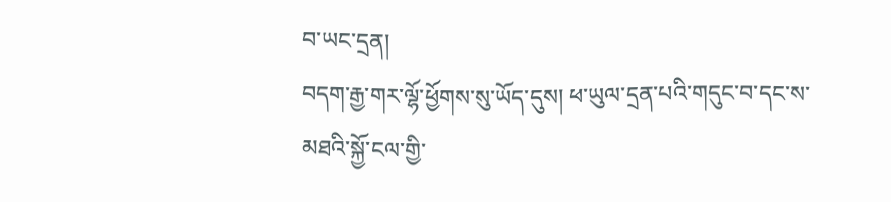བ་ཡང་དྲན།
བདག་རྒྱ་གར་ལྷོ་ཕྱོགས་སུ་ཡོད་དུས། ཕ་ཡུལ་དྲན་པའི་གདུང་བ་དང་ས་མཐའི་སྐྱོ་ངལ་གྱི་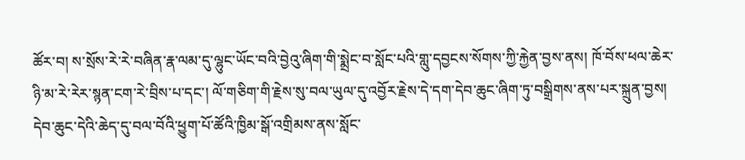ཚོར་བ། ས་སྲོས་རེ་རེ་བཞིན་རྣ་ལམ་དུ་ལྷུང་ཡོང་བའི་བྱེའུ་ཞིག་གི་སྨྲེང་བ་སློང་པའི་གླུ་དབྱངས་སོགས་ཀྱི་རྐྱེན་བྱས་ནས། ཁོ་བོས་ཕལ་ཆེར་ཉི་མ་རེ་རེར་སྙན་ངག་རེ་བྲིས་པ་དང་། ལོ་གཅིག་གི་རྗེས་སུ་བལ་ཡུལ་དུ་འབྱོར་རྗེས་དེ་དག་དེབ་ཆུང་ཞིག་ཏུ་བསྒྲིགས་ནས་པར་སྐྲུན་བྱས། དེབ་ཆུང་དེའི་ཆེད་དུ་བལ་བོའི་ཕྱུག་པོ་ཚོའི་ཁྱིམ་སྒོ་འགྲིམས་ནས་སློང་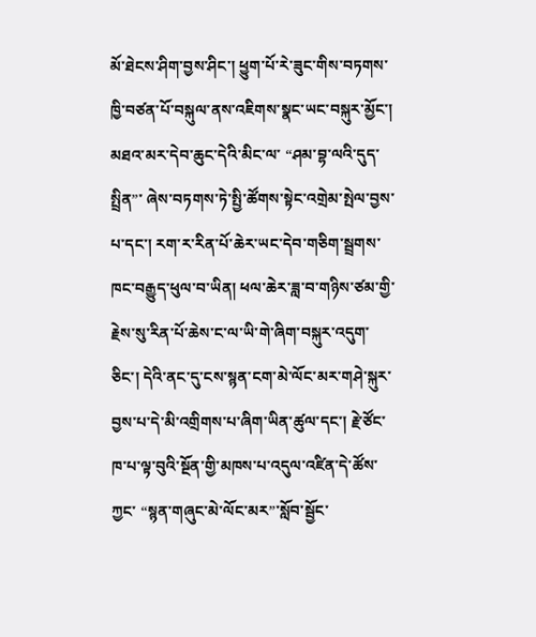མོ་ཐེངས་ཤིག་བྱས་ཤིང་། ཕྱུག་པོ་རེ་ཟུང་གིས་བཏགས་ཁྱི་བཙན་པོ་བསྐུལ་ནས་འཇིགས་སྣང་ཡང་བསྐུར་མྱོང་། མཐའ་མར་དེབ་ཆུང་དེའི་མིང་ལ་ “ཤམ་བྷ་ལའི་དུད་སྤྲིན”་ ཞེས་བཏགས་ཏེ་སྤྱི་ཚོགས་སྟེང་འགྲེམ་སྤེལ་བྱས་པ་དང་། རག་ར་རིན་པོ་ཆེར་ཡང་དེབ་གཅིག་སྦྲགས་ཁང་བརྒྱུད་ཕུལ་བ་ཡིན། ཕལ་ཆེར་ཟླ་བ་གཉིས་ཙམ་གྱི་རྗེས་སུ་རིན་པོ་ཆེས་ང་ལ་ཡི་གེ་ཞིག་བསྐུར་འདུག་ཅིང་། དེའི་ནང་དུ་ངས་སྙན་ངག་མེ་ལོང་མར་གཤེ་སྐུར་བྱས་པ་དེ་མི་འགྲིགས་པ་ཞིག་ཡིན་ཚུལ་དང་། རྗེ་ཙོང་ཁ་པ་ལྟ་བུའི་སྔོན་གྱི་མཁས་པ་འདུལ་འཛིན་དེ་ཚོས་ཀྱང་ “སྙན་གཞུང་མེ་ལོང་མར”་སློབ་སྦྱོང་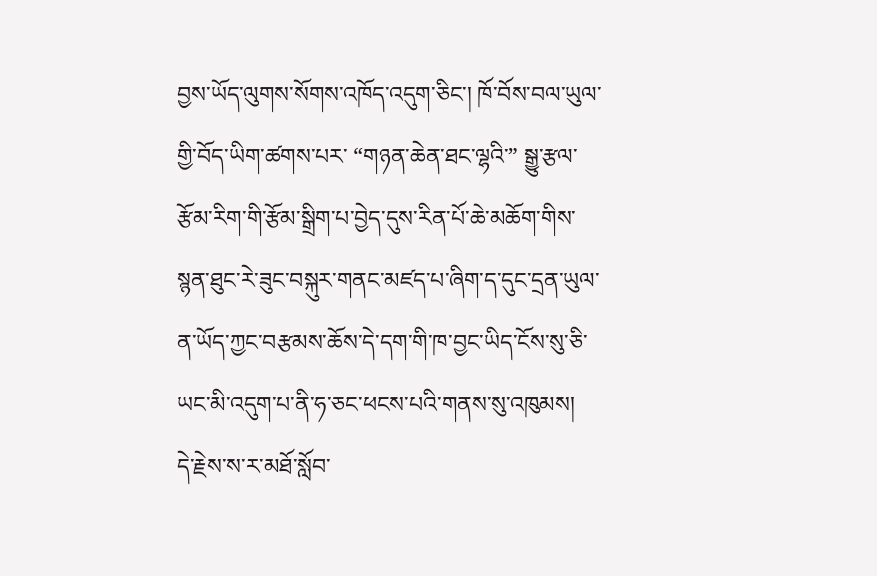བྱས་ཡོད་ལུགས་སོགས་འཁོད་འདུག་ཅིང་། ཁོ་བོས་བལ་ཡུལ་གྱི་བོད་ཡིག་ཚགས་པར་ “གཉན་ཆེན་ཐང་ལྷའི་” སྒྱུ་རྩལ་རྩོམ་རིག་གི་རྩོམ་སྒྲིག་པ་བྱེད་དུས་རིན་པོ་ཆེ་མཆོག་གིས་སྙན་ཐུང་རེ་ཟུང་བསྐུར་གནང་མཛད་པ་ཞིག་ད་དུང་དྲན་ཡུལ་ན་ཡོད་ཀྱང་བརྩམས་ཆོས་དེ་དག་གི་ཁ་བྱང་ཡིད་ངོས་སུ་ཅི་ཡང་མི་འདུག་པ་ནི་ཧ་ཅང་ཕངས་པའི་གནས་སུ་འཁུམས།
དེ་རྗེས་ས་ར་མཐོ་སློབ་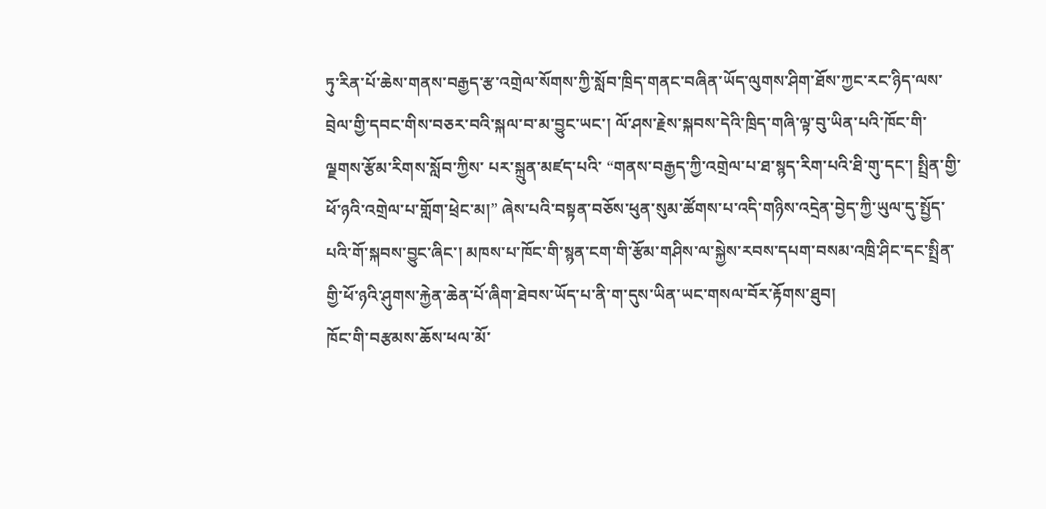ཏུ་རིན་པོ་ཆེས་གནས་བརྒྱད་རྩ་འགྲེལ་སོགས་ཀྱི་སློབ་ཁྲིད་གནང་བཞིན་ཡོད་ལུགས་ཤིག་ཐོས་ཀྱང་རང་ཉིད་ལས་བྲེལ་གྱི་དབང་གིས་བཅར་བའི་སྐལ་བ་མ་བྱུང་ཡང་། ལོ་ཤས་རྗེས་སྐབས་དེའི་ཁྲིད་གཞི་ལྟ་བུ་ཡིན་པའི་ཁོང་གི་ལྗགས་རྩོམ་རིགས་སློབ་ཀྱིས་ པར་སྐྲུན་མཛད་པའི་ “གནས་བརྒྱད་ཀྱི་འགྲེལ་པ་ཐ་སྙད་རིག་པའི་ཐི་གུ་དང་། སྤྲིན་གྱི་ཕོ་ཉའི་འགྲེལ་པ་གློག་ཕྲེང་མ།” ཞེས་པའི་བསྟན་བཅོས་ཕུན་སུམ་ཚོགས་པ་འདི་གཉིས་འདྲེན་བྱེད་ཀྱི་ཡུལ་དུ་སྤྱོད་པའི་གོ་སྐབས་བྱུང་ཞིང་། མཁས་པ་ཁོང་གི་སྙན་ངག་གི་རྩོམ་གཤིས་ལ་སྐྱེས་རབས་དཔག་བསམ་འཁྲི་ཤིང་དང་སྤྲིན་གྱི་ཕོ་ཉའི་ཤུགས་རྐྱེན་ཆེན་པོ་ཞིག་ཐེབས་ཡོད་པ་ནི་ག་དུས་ཡིན་ཡང་གསལ་བོར་རྟོགས་ཐུབ།
ཁོང་གི་བརྩམས་ཆོས་ཕལ་མོ་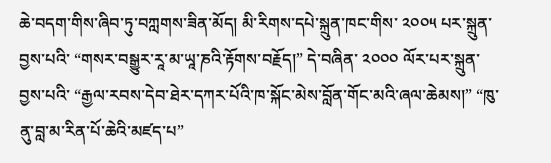ཆེ་བདག་གིས་ཞིབ་ཏུ་བཀླགས་ཟིན་མོད། མི་རིགས་དཔེ་སྐྲུན་ཁང་གིས་ ༢༠༠༥ པར་སྐྲུན་བྱས་པའི་ “གསར་བསྒྱུར་རཱ་མ་ཡཱ་ཎའི་རྟོགས་བརྗོད།” དེ་བཞིན་ ༢༠༠༠ ལོར་པར་སྐྲུན་བྱས་པའི་ “རྒྱལ་རབས་དེབ་ཐེར་དཀར་པོའི་ཁ་སྐོང་མེས་བློན་གོང་མའི་ཞལ་ཆེམས།” “ཁུ་ནུ་བླ་མ་རིན་པོ་ཆེའི་མཛད་པ”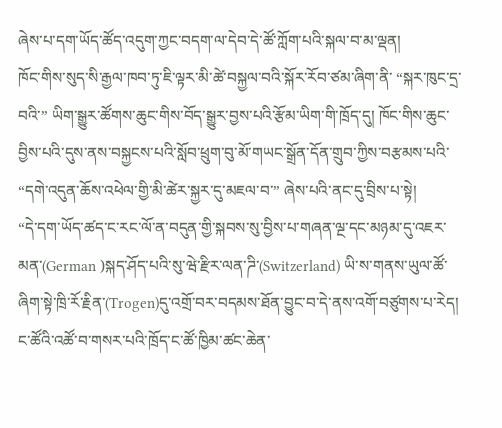ཞེས་པ་དག་ཡོད་ཚོད་འདུག་ཀྱང་བདག་ལ་དེབ་དེ་ཚོ་ཀློག་པའི་སྐལ་བ་མ་ལྡན།
ཁོང་གིས་སུད་སི་རྒྱལ་ཁབ་ཏུ་ཇི་ལྟར་མི་ཚེ་བསྐྱལ་བའི་སྐོར་རོབ་ཙམ་ཞིག་ནི་ “སྐར་ཁུང་དྲ་བའི་” ཡིག་སྒྱུར་ཚོགས་ཆུང་གིས་བོད་སྒྱུར་བྱས་པའི་རྩོམ་ཡིག་གི་ཁྲོད་དུ། ཁོང་གིས་ཆུང་བྱིས་པའི་དུས་ནས་བསྐྱངས་པའི་སློབ་ཕྲུག་བུ་མོ་གཡང་སྒྲོན་དོན་གྲུབ་ཀྱིས་བརྩམས་པའི་ “དགེ་འདུན་ཆོས་འཕེལ་གྱི་མི་ཚེར་སྐྱར་དུ་མཇལ་བ་” ཞེས་པའི་ནང་དུ་བྲིས་པ་སྟེ།
“དེ་དག་ཡོད་ཚད་ང་རང་ལོ་ན་བདུན་གྱི་སྐབས་སུ་བྱིས་པ་གཞན་ལྔ་དང་མཉམ་དུ་འཇར་མན་(German )སྐད་ཤོད་པའི་སུ་ཝེ་རྫིར་ལན་ཌི་(Switzerland) ཡི་ས་གནས་ཡུལ་ཚོ་ཞིག་སྟེ་ཁྲི་རོ་རྗིན་(Trogen)དུ་འགྲོ་བར་བདམས་ཐོན་བྱུང་བ་དེ་ནས་འགོ་བཙུགས་པ་རེད། ང་ཚོའི་འཚོ་བ་གསར་པའི་ཁྲོད་ང་ཚོ་ཁྱིམ་ཚང་ཆེན་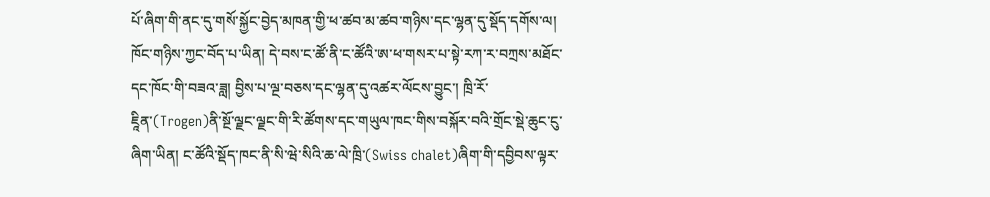པོ་ཞིག་གི་ནང་དུ་གསོ་སྐྱོང་བྱེད་མཁན་གྱི་ཕ་ཚབ་མ་ཚབ་གཉིས་དང་ལྷན་དུ་སྡོད་དགོས་ལ། ཁོང་གཉིས་ཀྱང་བོད་པ་ཡིན། དེ་བས་ང་ཚོ་ནི་ང་ཚོའི་ཨ་ཕ་གསར་པ་སྟེ་རཀ་ར་བཀྲས་མཐོང་དང་ཁོང་གི་བཟའ་ཟླ། བྱིས་པ་ལྔ་བཅས་དང་ལྷན་དུ་འཚར་ལོངས་བྱུང་། ཁྲི་རོ་ཇཱིན་(Trogen)ནི་སྔོ་ལྗང་ལྗང་གི་རི་ཚོགས་དང་གཡུལ་ཁང་གིས་བསྐོར་བའི་གྲོང་སྡེ་ཆུང་ངུ་ཞིག་ཡིན། ང་ཚོའི་སྡོད་ཁང་ནི་སི་ཝེ་སིའི་ཆ་ལེ་ཁྲི་(Swiss chalet)ཞིག་གི་དབྱིབས་ལྟར་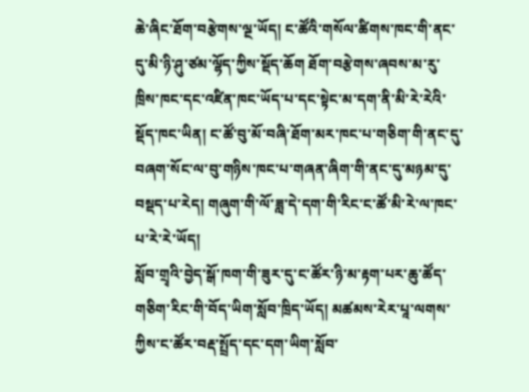ཆེ་ཞིང་ཐོག་བརྩེགས་ལྔ་ཡོད། ང་ཚོའི་གསོལ་ཚིགས་ཁང་གི་ནང་དུ་མི་ཉི་ཤུ་ཙམ་ལྷོད་ཀྱིས་སྡོད་ཆོག ཐོག་བརྩེགས་ཞབས་མ་རུ་ཁྲིས་ཁང་དང་འཛིན་ཁང་ཡོད་པ་དང་སྟེང་མ་དག་ནི་མི་རེ་རེའི་སྡོད་ཁང་ཡིན། ང་ཚོ་བུ་མོ་བཞི་ཐོག་མར་ཁང་པ་གཅིག་གི་ནང་དུ་བཞག་སོང་ལ་བུ་གཉིས་ཁང་པ་གཞན་ཞིག་གི་ནང་དུ་མཉམ་དུ་བསྡད་པ་རེད། གཞུག་གི་ལོ་ཟླ་དེ་དག་གི་རིང་ང་ཚོ་མི་རེ་ལ་ཁང་པ་རེ་རེ་ཡོད།
སློབ་གྲྭའི་བྱེད་སྒོ་ཁག་གི་ཟུར་དུ་ང་ཚོར་ཉི་མ་རྟག་པར་ཆུ་ཚོད་གཅིག་རིང་གི་བོད་ཡིག་སློབ་ཁྲིད་ཡོད། མཚམས་རེར་པཱ་ལགས་ཀྱིས་ང་ཚོར་བརྡ་སྤྲོད་དང་དག་ཡིག་སློབ་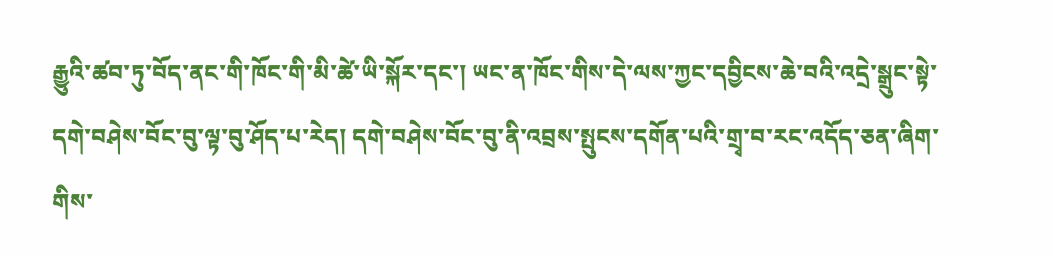རྒྱུའི་ཚབ་ཏུ་བོད་ནང་གི་ཁོང་གི་མི་ཚེ་ཡི་སྐོར་དང་། ཡང་ན་ཁོང་གིས་དེ་ལས་ཀྱང་དབྱིངས་ཆེ་བའི་འདྲེ་སྒྲུང་སྟེ་དགེ་བཤེས་བོང་བུ་ལྟ་བུ་ཤོད་པ་རེད། དགེ་བཤེས་བོང་བུ་ནི་འབྲས་སྤུངས་དགོན་པའི་གྲྭ་བ་རང་འདོད་ཅན་ཞིག་གིས་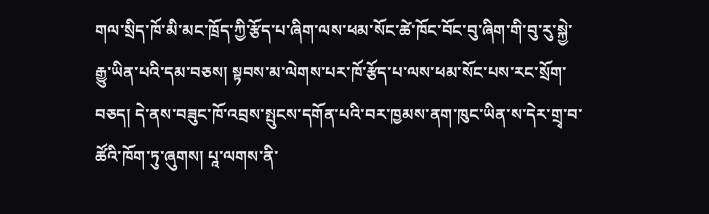གལ་སྲིད་ཁོ་མི་མང་ཁྲོད་ཀྱི་རྩོད་པ་ཞིག་ལས་ཕམ་སོང་ཚེ་ཁོང་བོང་བུ་ཞིག་གི་བུ་རུ་སྐྱེ་རྒྱུ་ཡིན་པའི་དམ་བཅས། སྟབས་མ་ལེགས་པར་ཁོ་རྩོད་པ་ལས་ཕམ་སོང་པས་རང་སྲོག་བཅད། དེ་ནས་བཟུང་ཁོ་འབྲས་སྤུངས་དགོན་པའི་བར་ཁྱམས་ནག་ཁུང་ཡིན་ས་དེར་གྲྭ་བ་ཚོའི་ཁོག་ཏུ་ཞུགས། པཱ་ལགས་ནི་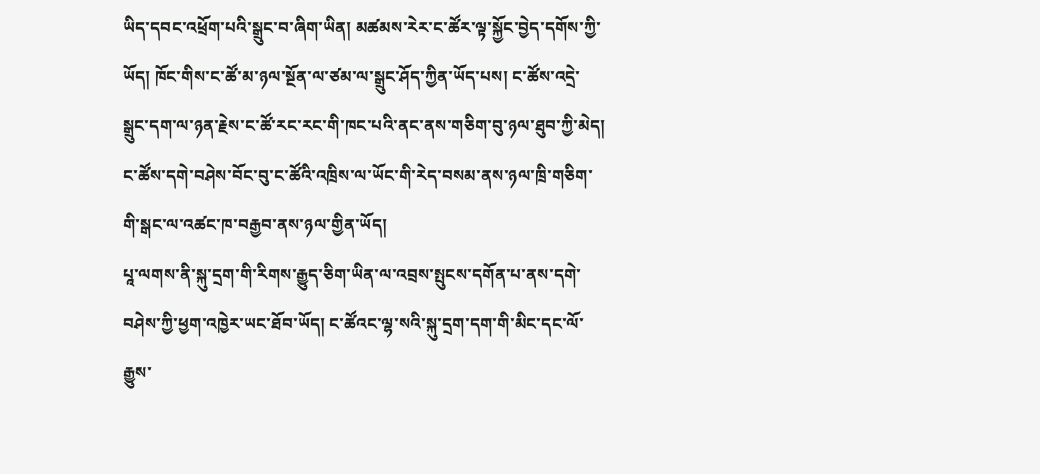ཡིད་དབང་འཕྲོག་པའི་སྒྲུང་བ་ཞིག་ཡིན། མཚམས་རེར་ང་ཚོར་ལྟ་སྐྱོང་བྱེད་དགོས་ཀྱི་ཡོད། ཁོང་གིས་ང་ཚོ་མ་ཉལ་སྔོན་ལ་ཙམ་ལ་སྒྲུང་ཤོད་ཀྱིན་ཡོད་པས། ང་ཚོས་འདྲེ་སྒྲུང་དག་ལ་ཉན་རྗེས་ང་ཚོ་རང་རང་གི་ཁང་པའི་ནང་ནས་གཅིག་བུ་ཉལ་ཐུབ་ཀྱི་མེད། ང་ཚོས་དགེ་བཤེས་བོང་བུ་ང་ཚོའི་འཁྲིས་ལ་ཡོང་གི་རེད་བསམ་ནས་ཉལ་ཁྲི་གཅིག་གི་སྒང་ལ་འཚང་ཁ་བརྒྱབ་ནས་ཉལ་གྱིན་ཡོད།
པཱ་ལགས་ནི་སྐུ་དྲག་གི་རིགས་རྒྱུད་ཅིག་ཡིན་ལ་འབྲས་སྤུངས་དགོན་པ་ནས་དགེ་བཤེས་ཀྱི་ཕྱག་འཁྱེར་ཡང་ཐོབ་ཡོད། ང་ཚོའང་ལྷ་སའི་སྐུ་དྲག་དག་གི་མིང་དང་ལོ་རྒྱུས་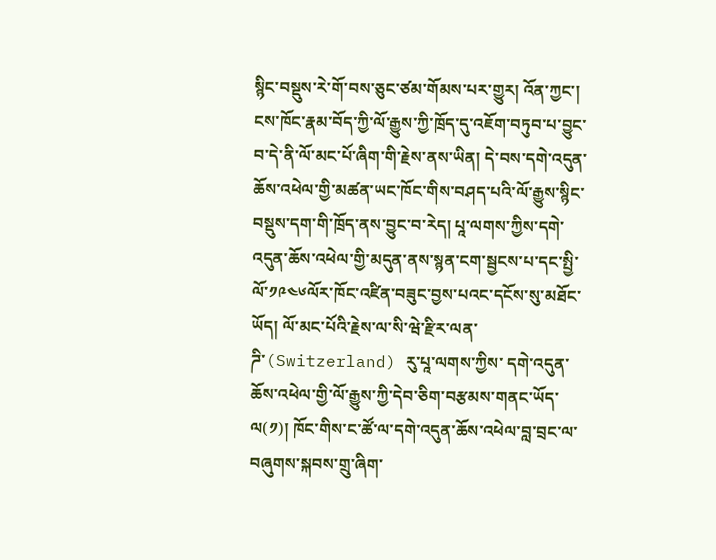སྙིང་བསྡུས་རེ་གོ་བས་ཅུང་ཙམ་གོམས་པར་གྱུར། འོན་ཀྱང་། ངས་ཁོང་རྣམ་བོད་ཀྱི་ལོ་རྒྱུས་ཀྱི་ཁྲོད་དུ་འཇོག་བཏུབ་པ་བྱུང་བ་དེ་ནི་ལོ་མང་པོ་ཞིག་གི་རྗེས་ནས་ཡིན། དེ་བས་དགེ་འདུན་ཆོས་འཕེལ་གྱི་མཚན་ཡང་ཁོང་གིས་བཤད་པའི་ལོ་རྒྱུས་སྙིང་བསྡུས་དག་གི་ཁྲོད་ནས་བྱུང་བ་རེད། པཱ་ལགས་ཀྱིས་དགེ་འདུན་ཆོས་འཕེལ་གྱི་མདུན་ནས་སྙན་ངག་སྦྱངས་པ་དང་སྤྱི་ལོ་༡༩༤༦ལོར་ཁོང་འཛིན་བཟུང་བྱས་པའང་དངོས་སུ་མཐོང་ཡོད། ལོ་མང་པོའི་རྗེས་ལ་སི་ཝེ་རྫིར་ལན་ཌི་(Switzerland) རུ་པཱ་ལགས་ཀྱིས་ དགེ་འདུན་ཆོས་འཕེལ་གྱི་ལོ་རྒྱུས་ཀྱི་དེབ་ཅིག་བརྩམས་གནང་ཡོད་ལ(༡)། ཁོང་གིས་ང་ཚོ་ལ་དགེ་འདུན་ཆོས་འཕེལ་བླ་བྲང་ལ་བཞུགས་སྐབས་གྲུ་ཞིག་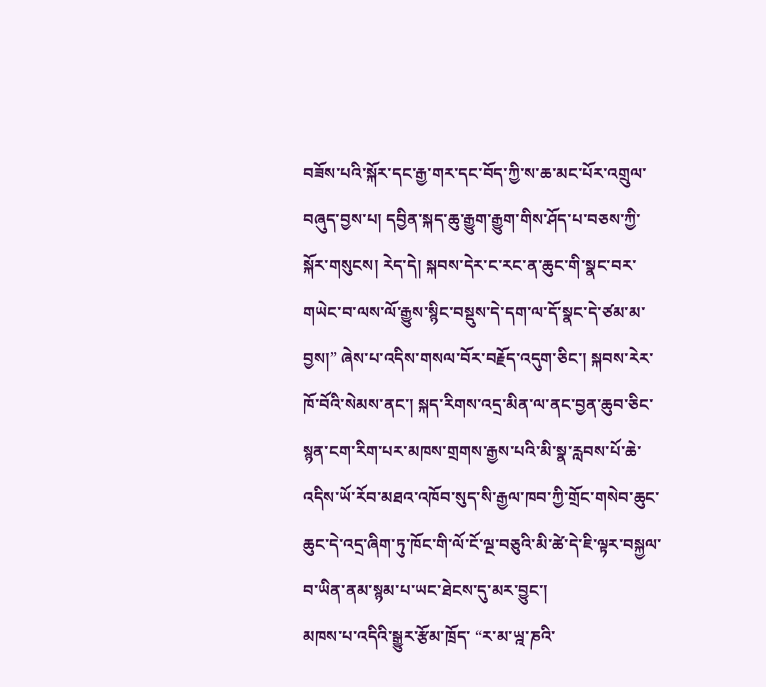བཟོས་པའི་སྐོར་དང་རྒྱ་གར་དང་བོད་ཀྱི་ས་ཆ་མང་པོར་འགྲུལ་བཞུད་བྱས་པ། དབྱིན་སྐད་ཆུ་རྒྱུག་རྒྱུག་གིས་ཤོད་པ་བཅས་ཀྱི་སྐོར་གསུངས། རེད་དེ། སྐབས་དེར་ང་རང་ན་ཆུང་གི་སྣང་བར་གཡེང་བ་ལས་ལོ་རྒྱུས་སྙིང་བསྡུས་དེ་དག་ལ་དོ་སྣང་དེ་ཙམ་མ་བྱས།” ཞེས་པ་འདིས་གསལ་བོར་བརྗོད་འདུག་ཅིང་། སྐབས་རེར་ཁོ་བོའི་སེམས་ནང་། སྐད་རིགས་འདྲ་མིན་ལ་ནང་བྱན་ཆུབ་ཅིང་སྙན་ངག་རིག་པར་མཁས་གྲགས་རྒྱས་པའི་མི་སྣ་རླབས་པོ་ཆེ་འདིས་ཡོ་རོབ་མཐའ་འཁོབ་སུད་སི་རྒྱལ་ཁབ་ཀྱི་གྲོང་གསེབ་ཆུང་ཆུང་དེ་འདྲ་ཞིག་ཏུ་ཁོང་གི་ལོ་ངོ་ལྔ་བཅུའི་མི་ཚེ་དེ་ཇི་ལྟར་བསྐྱལ་བ་ཡིན་ནམ་སྙམ་པ་ཡང་ཐེངས་དུ་མར་བྱུང་།
མཁས་པ་འདིའི་སྒྱུར་རྩོམ་ཁྲོད་ “ར་མ་ཡྰ་ཎའི་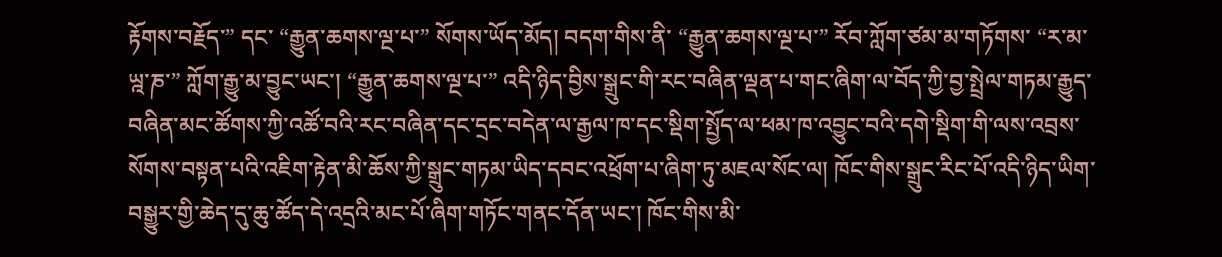རྟོགས་བརྗོད་” དང་ “རྒྱུན་ཆགས་ལྔ་པ་” སོགས་ཡོད་མོད། བདག་གིས་ནི་ “རྒྱུན་ཆགས་ལྔ་པ་” རོབ་ཀློག་ཙམ་མ་གཏོགས་ “ར་མ་ཡྰ་ཎ་” ཀློག་རྒྱུ་མ་བྱུང་ཡང་། “རྒྱུན་ཆགས་ལྔ་པ་” འདི་ཉིད་བྱིས་སྒྲུང་གི་རང་བཞིན་ལྡན་པ་གང་ཞིག་ལ་བོད་ཀྱི་བྱ་སྤྲེལ་གཏམ་རྒྱུད་བཞིན་མང་ཚོགས་ཀྱི་འཚོ་བའི་རང་བཞིན་དང་དྲང་བདེན་ལ་རྒྱལ་ཁ་དང་སྡིག་སྤྱོད་ལ་ཕམ་ཁ་འབྱུང་བའི་དགེ་སྡིག་གི་ལས་འབྲས་སོགས་བསྟན་པའི་འཇིག་རྟེན་མི་ཆོས་ཀྱི་སྒྲུང་གཏམ་ཡིད་དབང་འཕྲོག་པ་ཞིག་ཏུ་མཇལ་སོང་ལ། ཁོང་གིས་སྒྲུང་རིང་པོ་འདི་ཉིད་ཡིག་བསྒྱུར་གྱི་ཆེད་དུ་ཆུ་ཚོད་དེ་འདྲའི་མང་པོ་ཞིག་གཏོང་གནང་དོན་ཡང་། ཁོང་གིས་མི་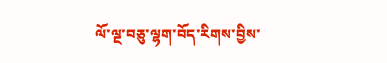ལོ་ལྔ་བཅུ་ལྷག་བོད་རིགས་བྱིས་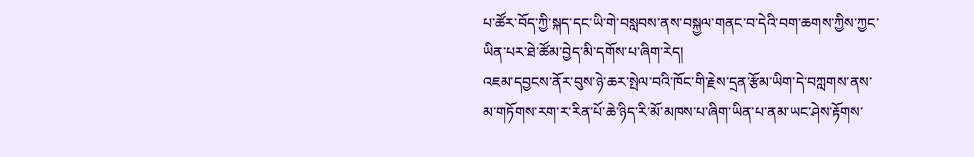པ་ཚོར་བོད་ཀྱི་སྐད་དང་ཡི་གེ་བསླབས་ནས་བསྐྱལ་གནང་བ་དེའི་བག་ཆགས་ཀྱིས་ཀྱང་ཡིན་པར་ཐེ་ཚོམ་བྱེད་མི་དགོས་པ་ཞིག་རེད།
འཇམ་དབྱངས་ནོར་བུས་ཉེ་ཆར་སྤེལ་བའི་ཁོང་གི་རྗེས་དྲན་རྩོམ་ཡིག་དེ་བཀླགས་ནས་མ་གཏོགས་རག་ར་རིན་པོ་ཆེ་ཉིད་རི་མོ་མཁས་པ་ཞིག་ཡིན་པ་ནམ་ཡང་ཤེས་རྟོགས་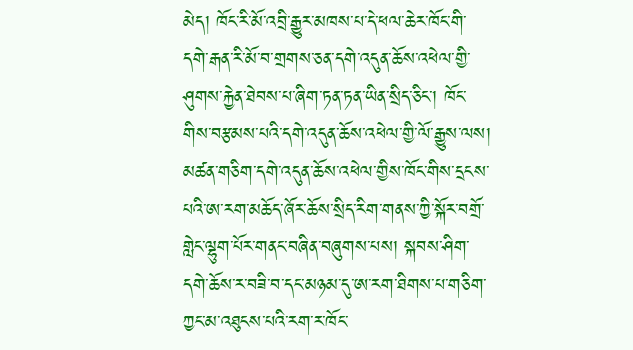མེད། ཁོང་རི་མོ་འབྲི་རྒྱུར་མཁས་པ་དེ་ཕལ་ཆེར་ཁོང་གི་དགེ་རྒན་རི་མོ་བ་གྲགས་ཅན་དགེ་འདུན་ཆོས་འཕེལ་གྱི་ཤུགས་རྐྱེན་ཐེབས་པ་ཞིག་ཏན་ཏན་ཡིན་སྲིད་ཅིང་། ཁོང་གིས་བརྩམས་པའི་དགེ་འདུན་ཆོས་འཕེལ་གྱི་ལོ་རྒྱུས་ལས། མཚན་གཅིག་དགེ་འདུན་ཆོས་འཕེལ་གྱིས་ཁོང་གིས་དྲངས་པའི་ཨ་རག་མཆོད་ཞོར་ཆོས་སྲིད་རིག་གནས་ཀྱི་སྐོར་བགྲོ་གླེང་ལྷུག་པོར་གནང་བཞིན་བཞུགས་པས། སྐབས་ཤིག་དགེ་ཆོས་ར་བཟི་བ་དང་མཉམ་དུ་ཨ་རག་ཐིགས་པ་གཅིག་ཀྱང་མ་འཐུངས་པའི་རག་ར་ཁོང་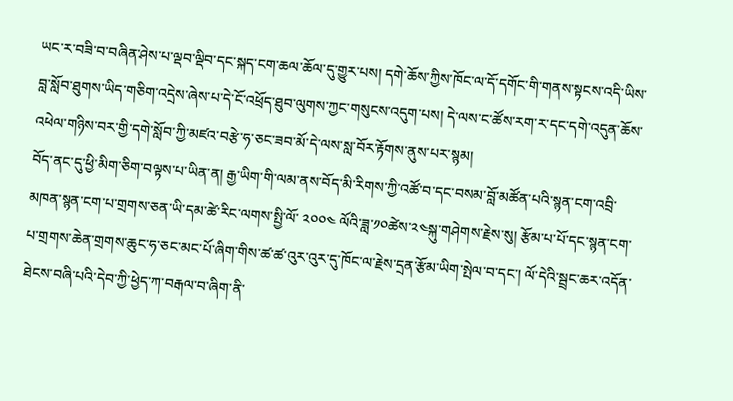ཡང་ར་བཟི་བ་བཞིན་ཤེས་པ་ལྡབ་ལྡིབ་དང་སྐད་ངག་ཆལ་ཆོལ་དུ་གྱུར་པས། དགེ་ཆོས་ཀྱིས་ཁོང་ལ་དོ་དགོང་གི་གནས་སྟངས་འདི་ཡིས་བླ་སློབ་ཐུགས་ཡིད་གཅིག་འདྲེས་ཞེས་པ་དེ་ངོ་འཕྲོད་ཐུབ་ལུགས་ཀྱང་གསུངས་འདུག་པས། དེ་ལས་ང་ཚོས་རག་ར་དང་དགེ་འདུན་ཆོས་འཕེལ་གཉིས་བར་གྱི་དགེ་སློབ་ཀྱི་མཛའ་བརྩེ་ཧ་ཅང་ཟབ་མོ་དེ་ལས་སླ་བོར་རྟོགས་ནུས་པར་སྙམ།
བོད་ནང་དུ་ཕྱི་མིག་ཅིག་བལྟས་པ་ཡིན་ན། རྒྱ་ཡིག་གི་ལམ་ནས་བོད་མི་རིགས་ཀྱི་འཚོ་བ་དང་བསམ་བློ་མཚོན་པའི་སྙན་ངག་འབྲི་མཁན་སྙན་ངག་པ་གྲགས་ཅན་ཡི་དམ་ཚེ་རིང་ལགས་སྤྱི་ལོ་ ༢༠༠༤ ལོའི་ཟླ་༡༠ཚེས་༢༤སྐུ་གཤེགས་རྗེས་སུ། རྩོམ་པ་པོ་དང་སྙན་ངག་པ་གྲགས་ཆེན་གྲགས་ཆུང་ཧ་ཅང་མང་པོ་ཞིག་གིས་ཚ་ཚ་འུར་འུར་དུ་ཁོང་ལ་རྗེས་དྲན་རྩོམ་ཡིག་སྤེལ་བ་དང་། ལོ་དེའི་སྦྲང་ཆར་འདོན་ཐེངས་བཞི་པའི་དེབ་ཀྱི་ཕྱེད་ཀ་བརྒལ་བ་ཞིག་ནི་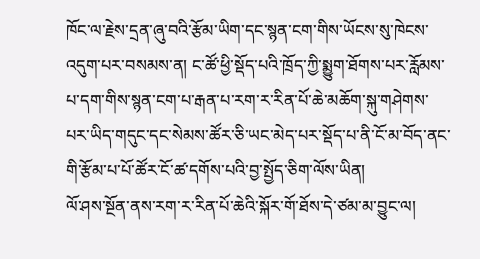ཁོང་ལ་རྗེས་དྲན་ཞུ་བའི་རྩོམ་ཡིག་དང་སྙན་ངག་གིས་ཡོངས་སུ་ཁེངས་འདུག་པར་བསམས་ན། ང་ཚོ་ཕྱི་སྡོད་པའི་ཁྲོད་ཀྱི་སྨྱུག་ཐོགས་པར་རློམས་པ་དག་གིས་སྙན་ངག་པ་རྒན་པ་རག་ར་རིན་པོ་ཆེ་མཆོག་སྐུ་གཤེགས་པར་ཡིད་གདུང་དང་སེམས་ཚོར་ཅི་ཡང་མེད་པར་སྡོད་པ་ནི་ངོ་མ་བོད་ནང་གི་རྩོམ་པ་པོ་ཚོར་ངོ་ཚ་དགོས་པའི་བྱ་སྤྱོད་ཅིག་ལོས་ཡིན།
ལོ་ཤས་སྔོན་ནས་རག་ར་རིན་པོ་ཆེའི་སྐོར་གོ་ཐོས་དེ་ཙམ་མ་བྱུང་ལ།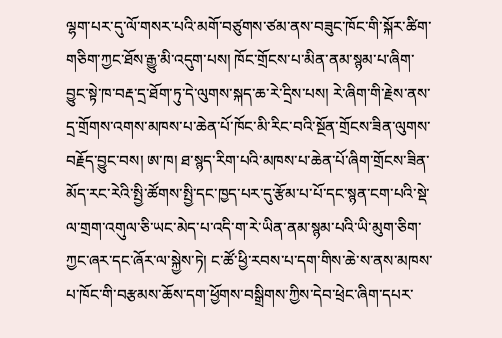ལྷག་པར་དུ་ལོ་གསར་པའི་མགོ་བཙུགས་ཙམ་ནས་བཟུང་ཁོང་གི་སྐོར་ཚིག་གཅིག་ཀྱང་ཐོས་རྒྱུ་མི་འདུག་པས། ཁོང་གྲོངས་པ་མིན་ནམ་སྙམ་པ་ཞིག་བྱུང་སྟེ་ཁ་བརྡ་དྲ་ཐོག་ཏུ་དེ་ལུགས་སྐད་ཆ་རེ་དྲིས་པས། རེ་ཞིག་གི་རྗེས་ནས་དྲ་གྲོགས་འགས་མཁས་པ་ཆེན་པོ་ཁོང་མི་རིང་བའི་སྔོན་གྲོངས་ཟིན་ལུགས་བརྗོད་བྱུང་བས། ཨ་ཁ། ཐ་སྙད་རིག་པའི་མཁས་པ་ཆེན་པོ་ཞིག་གྲོངས་ཟིན་མོད་རང་རེའི་སྤྱི་ཚོགས་སྤྱི་དང་ཁྱད་པར་དུ་རྩོམ་པ་པོ་དང་སྙན་ངག་པའི་སྡེ་ལ་གྲག་འགུལ་ཅི་ཡང་མེད་པ་འདི་ག་རེ་ཡིན་ནམ་སྙམ་པའི་ཡི་མུག་ཅིག་ཀྱང་ཞར་དང་ཞོར་ལ་སྐྱེས་ཏེ། ང་ཚོ་ཕྱི་རབས་པ་དག་གིས་ཆེ་ས་ནས་མཁས་པ་ཁོང་གི་བརྩམས་ཆོས་དག་ཕྱོགས་བསྒྲིགས་ཀྱིས་དེབ་ཕྲེང་ཞིག་དཔར་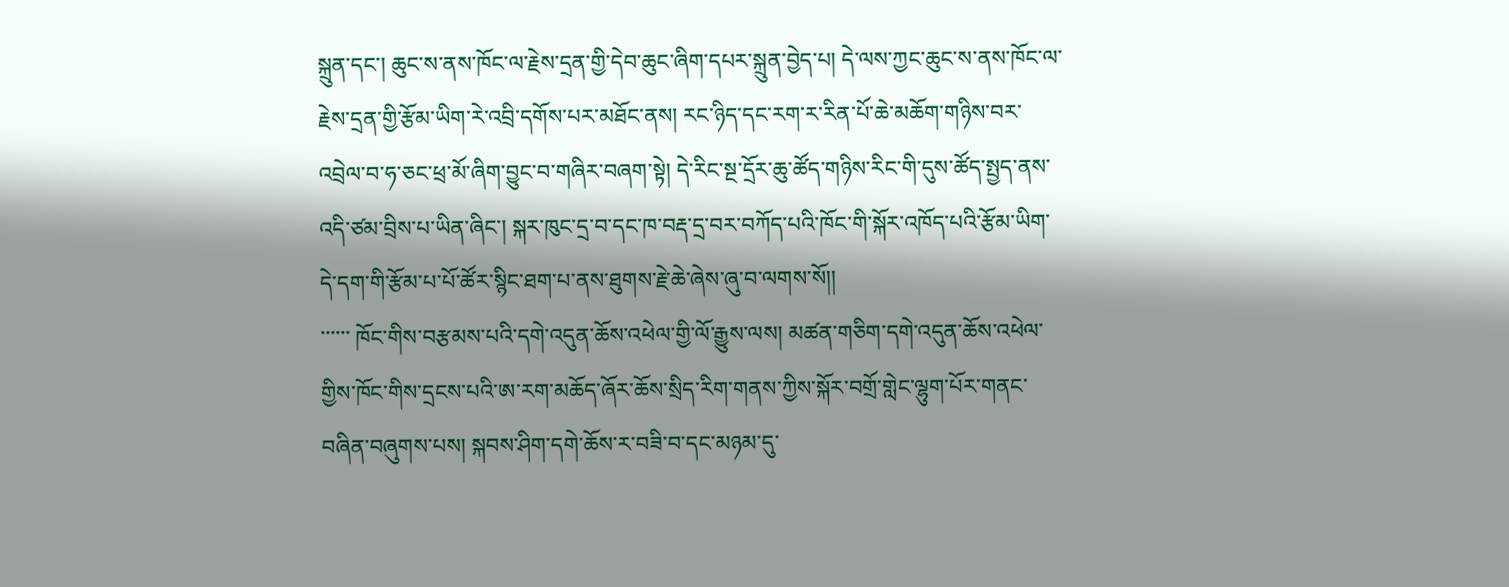སྐྲུན་དང་། ཆུང་ས་ནས་ཁོང་ལ་རྗེས་དྲན་གྱི་དེབ་ཆུང་ཞིག་དཔར་སྐྲུན་བྱེད་པ། དེ་ལས་ཀྱང་ཆུང་ས་ནས་ཁོང་ལ་རྗེས་དྲན་གྱི་རྩོམ་ཡིག་རེ་འབྲི་དགོས་པར་མཐོང་ནས། རང་ཉིད་དང་རག་ར་རིན་པོ་ཆེ་མཆོག་གཉིས་བར་འབྲེལ་བ་ཧ་ཅང་ཕྲ་མོ་ཞིག་བྱུང་བ་གཞིར་བཞག་སྟེ། དེ་རིང་སྔ་དྲོར་ཆུ་ཚོད་གཉིས་རིང་གི་དུས་ཚོད་སྤྱད་ནས་འདི་ཙམ་བྲིས་པ་ཡིན་ཞིང་། སྐར་ཁུང་དྲ་བ་དང་ཁ་བརྡ་དྲ་བར་བཀོད་པའི་ཁོང་གི་སྐོར་འཁོད་པའི་རྩོམ་ཡིག་དེ་དག་གི་རྩོམ་པ་པོ་ཚོར་སྙིང་ཐག་པ་ནས་ཐུགས་རྗེ་ཆེ་ཞེས་ཞུ་བ་ལགས་སོ།།
་་་་་་ ཁོང་གིས་བརྩམས་པའི་དགེ་འདུན་ཆོས་འཕེལ་གྱི་ལོ་རྒྱུས་ལས། མཚན་གཅིག་དགེ་འདུན་ཆོས་འཕེལ་གྱིས་ཁོང་གིས་དྲངས་པའི་ཨ་རག་མཆོད་ཞོར་ཆོས་སྲིད་རིག་གནས་ཀྱིས་སྐོར་བགྲོ་གླེང་ལྷུག་པོར་གནང་བཞིན་བཞུགས་པས། སྐབས་ཤིག་དགེ་ཆོས་ར་བཟི་བ་དང་མཉམ་དུ་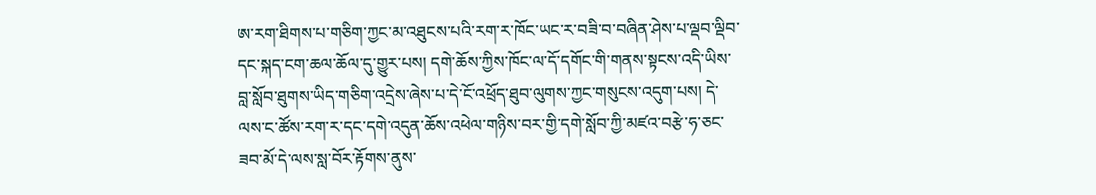ཨ་རག་ཐིགས་པ་གཅིག་ཀྱང་མ་འཐུངས་པའི་རག་ར་ཁོང་ཡང་ར་བཟི་བ་བཞིན་ཤེས་པ་ལྡབ་ལྡིབ་དང་སྐད་ངག་ཆལ་ཆོལ་དུ་གྱུར་པས། དགེ་ཆོས་ཀྱིས་ཁོང་ལ་དོ་དགོང་གི་གནས་སྟངས་འདི་ཡིས་བླ་སློབ་ཐུགས་ཡིད་གཅིག་འདྲེས་ཞེས་པ་དེ་ངོ་འཕྲོད་ཐུབ་ལུགས་ཀྱང་གསུངས་འདུག་པས། དེ་ལས་ང་ཚོས་རག་ར་དང་དགེ་འདུན་ཆོས་འཕེལ་གཉིས་བར་གྱི་དགེ་སློབ་ཀྱི་མཛའ་བརྩེ་ཧ་ཅང་ཟབ་མོ་དེ་ལས་སླ་བོར་རྟོགས་ནུས་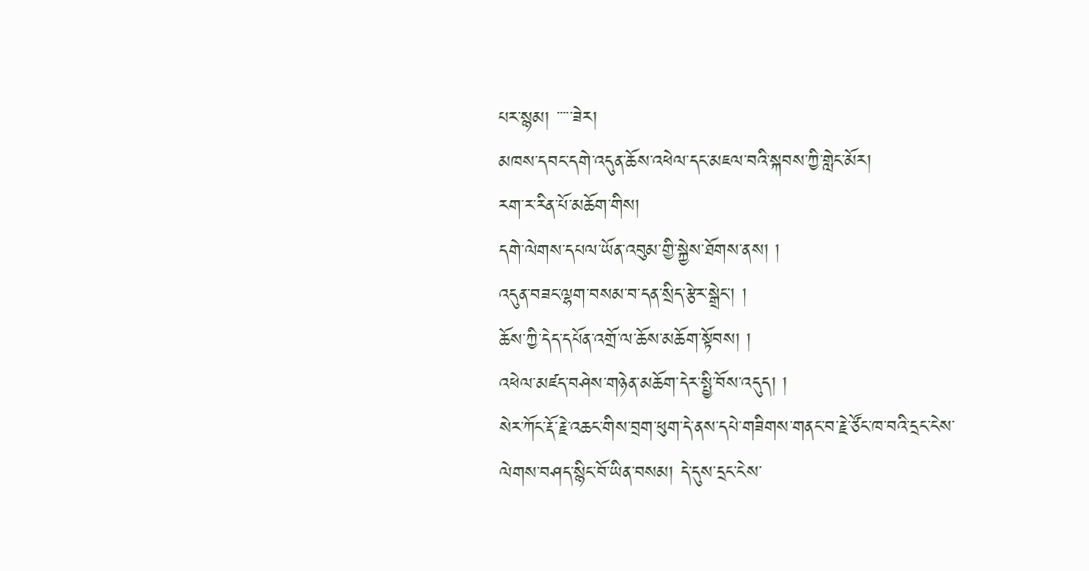པར་སྙམ། ་་་་་ཟེར།
མཁས་དབང་དགེ་འདུན་ཆོས་འཕེལ་དང་མཇལ་བའི་སྐབས་ཀྱི་གླེང་མོར།
རག་ར་རིན་པོ་མཆོག་གིས།
དགེ་ལེགས་དཔལ་ཡོན་འབུམ་གྱི་སྐྱེས་ཐོགས་ནས། །
འདུན་བཟང་ལྷག་བསམ་བ་དན་སྲིད་རྩེར་སྒྲེང་། །
ཆོས་ཀྱི་དེད་དཔོན་འགྲོ་ལ་ཆོས་མཆོག་སྟོབས། །
འཕེལ་མཛད་བཤེས་གཉེན་མཆོག་དེར་སྤྱི་བོས་འདུད། །
སེར་ཀོང་རྡོ་རྗེ་འཆང་གིས་བྲག་ཕུག་དེ་ནས་དཔེ་གཟིགས་གནང་བ་རྗེ་ཙོང་ཁ་བའི་དྲང་ངེས་ལེགས་བཤད་སྙིང་བོ་ཡིན་བསམ། དེ་དུས་དྲང་ངེས་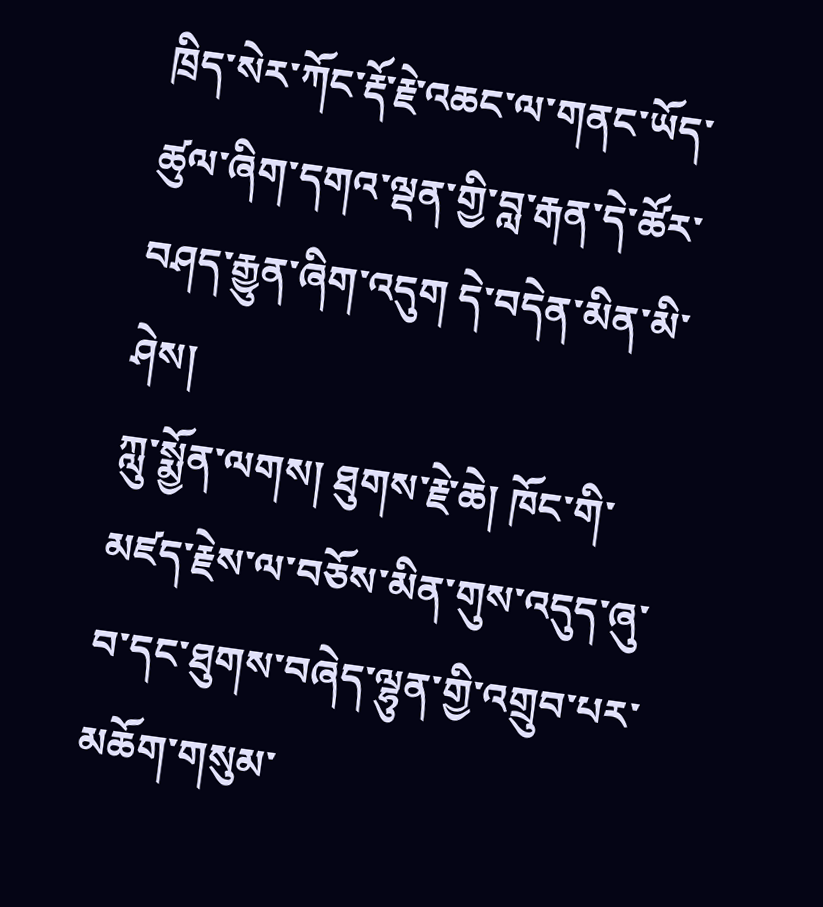ཁྲིད་སེར་ཀོང་རྡོ་རྗེ་འཆང་ལ་གནང་ཡོད་ཚུལ་ཞིག་དགའ་ལྡན་གྱི་བླ་རྒན་དེ་ཚོར་བཤད་རྒྱུན་ཞིག་འདུག དེ་བདེན་མིན་མི་ཤེས།
ཀླུ་སྨྱོན་ལགས། ཐུགས་རྗེ་ཆེ། ཁོང་གི་མཛད་རྗེས་ལ་བཅོས་མིན་གུས་འདུད་ཞུ་བ་དང་ཐུགས་བཞེད་ལྷུན་གྱི་འགྲུབ་པར་མཆོག་གསུམ་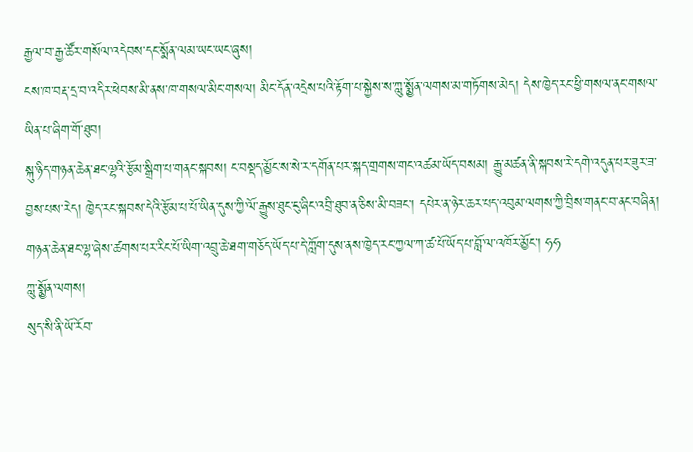རྒྱལ་བ་རྒྱ་ཚོར་གསོལ་འདེབས་དང་སྨོན་ལམ་ཡང་ཡང་ཞུས།
ངས་ཁ་བརྡ་དྲ་བ་འདིར་ཕེབས་མི་ནས་ཁ་གསལ་མིང་གསལ། མིང་དོན་འདྲེས་པའི་རྟོག་པ་སྐྱེས་ས་ཀླུ་སྨྱོན་ལགས་མ་གཏོགས་མེད། དེས་ཁྱེད་རང་ཕྱི་གསལ་ནང་གསལ་ཡིན་པ་ཞིག་གོ་ཐུབ།
སྐུ་ཉིད་གཉན་ཆེན་ཐང་ལྷའི་རྩོམ་སྒྲིག་པ་གནང་སྐབས། ང་བསྡད་མྱོང་ས་སེ་ར་དགོན་པར་སྐད་གྲགས་གང་འཚམ་ཡོད་བསམ། རྒྱུ་མཚན་ནི་སྐབས་རེ་དགེ་འདུན་པར་ཟུར་ཟ་བྱས་པས་རེད། ཁྱེད་རང་སྐབས་དེའི་རྩོམ་པ་པོ་ཡིན་དུས་ཀྱི་ལོ་རྒྱུས་ཐུང་ངུ་ཞིང་འབྲི་ཐུབ་ན་ཅིས་མི་བཟང་། དཔེར་ན་ཉེར་ཆར་པད་འབུམ་ལགས་ཀྱི་བྲིས་གནང་བ་ནང་བཞིན།
གཉན་ཆེན་ཐང་ལྷ་ཞེས་ཚགས་པར་རིང་པོ་ཡིག་འབྲུ་ཆེ་ཐག་གཅོད་ཡོད་པ་དེ་ཀློག་དུས་ནས་ཁྱེད་རང་ཀྱལ་ཀ་ཚ་པོ་ཡོད་པ་བློ་ལ་འཁོར་མྱོང་། ཧཧ
ཀླུ་སྨྱོན་ལགས།
སུད་སི་ནི་ཡོ་རོབ་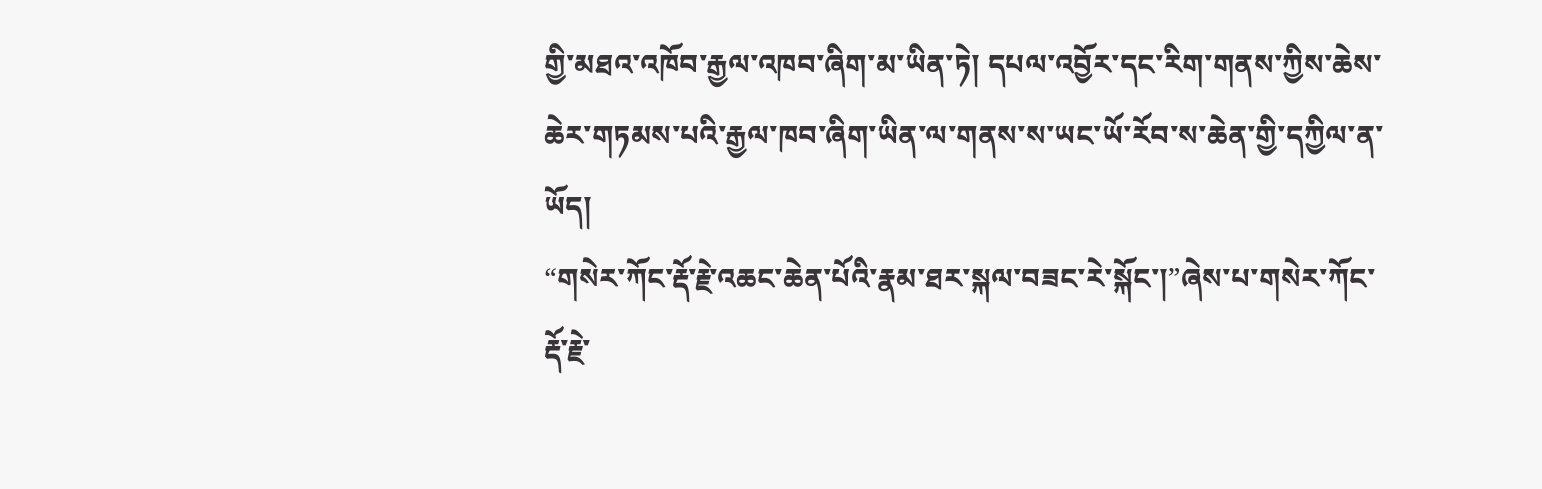གྱི་མཐའ་འཁོབ་རྒྱལ་འཁབ་ཞིག་མ་ཡིན་ཏེ། དཔལ་འབྱོར་དང་རིག་གནས་ཀྱིས་ཆེས་ཆེར་གཏམས་པའི་རྒྱལ་ཁབ་ཞིག་ཡིན་ལ་གནས་ས་ཡང་ཡོ་རོབ་ས་ཆེན་གྱི་དཀྱིལ་ན་ཡོད།
“གསེར་ཀོང་རྡོ་རྗེ་འཆང་ཆེན་པོའི་རྣམ་ཐར་སྐལ་བཟང་རེ་སྐོང་།”ཞེས་པ་གསེར་ཀོང་རྡོ་རྗེ་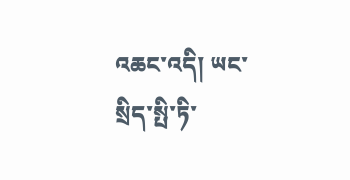འཆང་འདི། ཡང་སྲིད་སྤི་ཏི་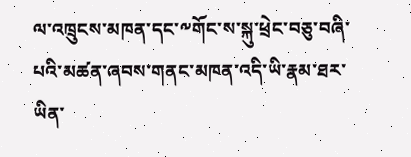ལ་འཁྲུངས་མཁན་དང་༸གོང་ས་སྐུ་ཕྲེང་བཅུ་བཞི་པའི་མཚན་ཞབས་གནང་མཁན་འདི་ཡི་རྣམ་ཐར་ཡིན་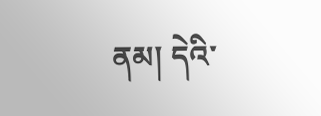ནམ། དེའི་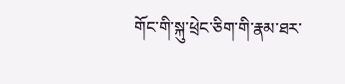གོང་གི་སྐུ་ཕྲེང་ཅིག་གི་རྣམ་ཐར་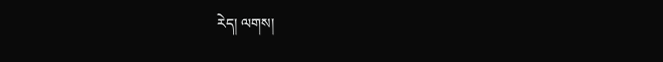རེད། ལགས།